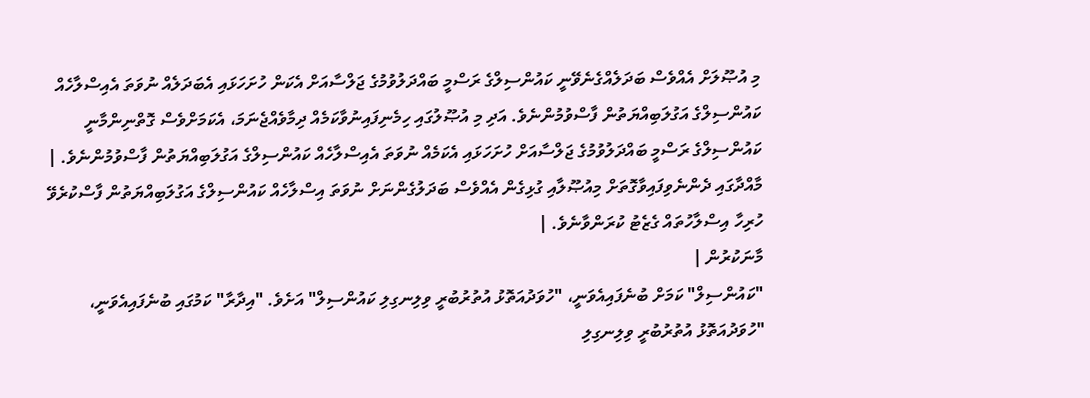މި އުޞޫލަށް އެއްވެސް ބަދަލެއްގެނެވޭނީ ކައުންސިލްގެ ރަސްމީ ބައްދަލުވުމުގެ ޖަލްސާއަށް އެކަން ހުށަހަޅައި އެބަދަލެއް ނުވަތަ އެއިސްލާހެއް ކައުންސިލްގެ އަގުލަބިއްޔަތުން ފާސްވުމުންނެވެ. އަދި މި އުޞޫލުގައި ހިމެނިފައިނުވާކަމެއް ދިމާވެއްޖެނަމަ، އެކަމަށްވެސް ގޮތްނިންމާނީ ކައުންސިލްގެ ރަސްމީ ބައްދަލުވުމުގެ ޖަލްސާއަށް ހުށަހަޅައި އެކަމެއް ނުވަތަ އެއިސްލާހެއް ކައުންސިލްގެ އަގުލަބިއްޔަތުން ފާސްވުމުންނެވެ. |
މާއްދާގައި ދެންނެވިފައިވާގޮތަށް މިއުޞޫލާއި ގުޅިގެން އެއްވެސް ބަދަލުގެންނަށް ނުވަތަ އިސްލާހެއް ކައުންސިލްގެ އަގުލަބިއްޔަތުން ފާސްކުރެވޭ ހުރިހާ އިސްލާހުތައް ގެޒެޓު ކުރަންވާނެވެ. |
މާނަކުރުން |
"ކައުންސިލް" ކަމަށް ބުނެފައިއެވަނީ، "ހުވަދުއަތޮޅު އުތުރުބުރީ ވިލިނގިލި ކައުންސިލް" އަށެވެ. "އިދާރާ" ކަމުގައި ބުނެފައިއެވަނީ، "ހުވަދުއަތޮޅު އުތުރުބުރީ ވިލިނގިލި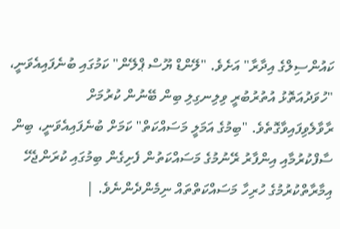ކައުންސިލްގެ އިދާރާ" އަށެވެ. "ލޭންޑް ޔޫސް ޕްލޭން" ކަމުގައި ބުނެފައިއެވަނީ، "ހުވަދުއަތޮޅު އުތުރުބުރީ ވިލިނގިލި ބިން ބޭނުން ކުރުމަށް ރާވާލެވިފައިވާގޮތެވެ. "ބިމުގެ އަމަލީ މަސައްކަތް" ކަމަށް ބުނެފައިއެވަނީ، ބިން ސާފްކުރުމާއި އިންފާރު ރޭނުމުގެ މަސައްކަތުން ފެށިގެން ބިމުގައި ކުރަންޖެހޭ އިމާރާތްކުރުމުގެ ހުރިހާ މަސައްކަތްތައް ނިމެންދެންނެވެ. |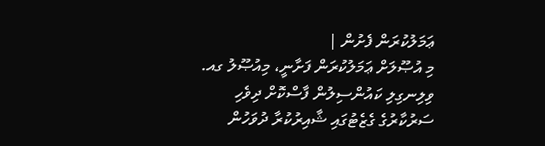ޢަމަލުކުރަން ފެށުން |
މި އުޞޫލަށް ޢަމަލުކުރަން ފަށާނީ، މިއުޞޫލު ގއ. ވިލިނގިލި ކައުންސިލުން ފާސްކޮށް ދިވެހި ސަރުކާރުގެ ގެޒެޓުގައި ޝާއިރުކުރާ ދުވަހުން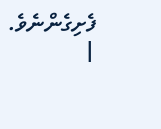ފެށިގެންނެވެ. |